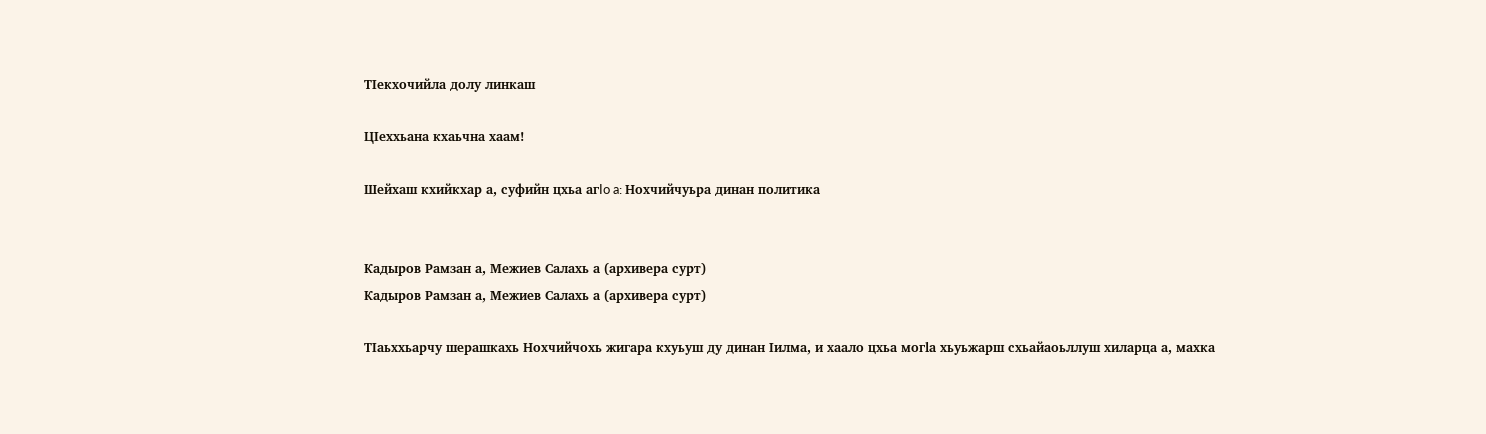ТIекхочийла долу линкаш

ЦIеххьана кхаьчна хаам!

Шейхаш кхийкхар а, суфийн цхьа aгIo a: Нохчийчуьра динан политика


Кадыров Рамзан а, Межиев Салахь а (архивера сурт)
Кадыров Рамзан а, Межиев Салахь а (архивера сурт)

ТIаьххьарчу шерашкахь Нохчийчохь жигара кхуьуш ду динан Iилма, и хаало цхьа могlа хьуьжарш схьайаоьллуш хиларца а, махка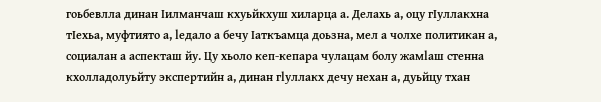гоьбевлла динан Iилманчаш кхуьйкхуш хиларца а. Делахь а, оцу гIуллакхна тIехьа, муфтиято а, lедало а бечу Iаткъамца доьзна, мел а чолхе политикан а, социалан а аспекташ йу. Цу хьоло кеп-кепара чулацам болу жамlаш стенна кхолладолуьйту экспертийн а, динан гlуллакх дечу нехан а, дуьйцу тхан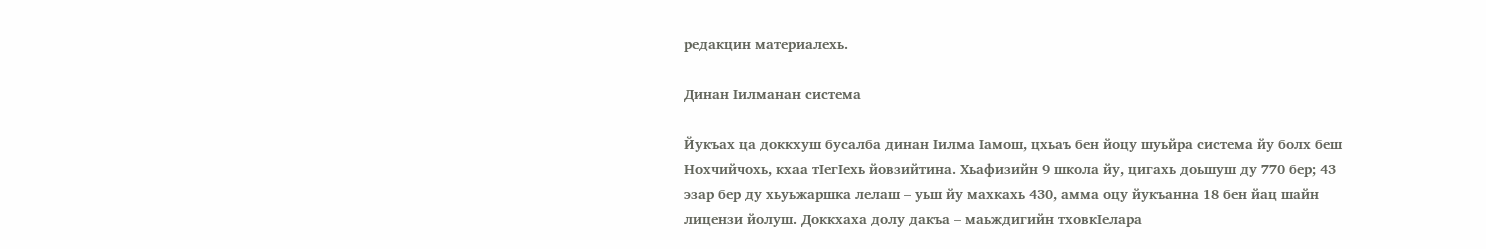редакцин материалехь.

Динан Iилманан система

Йукъах ца доккхуш бусалба динан Iилма Iамош, цхьаъ бен йоцу шуьйра система йу болх беш Нохчийчохь, кхаа тIегIехь йовзийтина. Хьафизийн 9 школа йу, цигахь доьшуш ду 770 бер; 43 эзар бер ду хьуьжаршка лелаш – уьш йу махкахь 430, амма оцу йукъанна 18 бен йац шайн лицензи йолуш. Доккхаха долу дакъа – маьждигийн тховкIелара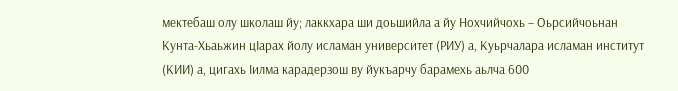мектебаш олу школаш йу; лаккхара ши доьшийла а йу Нохчийчохь – Оьрсийчоьнан Кунта-Хьаьжин цIарах йолу исламан университет (РИУ) а, Куьрчалара исламан институт (КИИ) а, цигахь Iилма карадерзош ву йукъарчу барамехь аьлча 600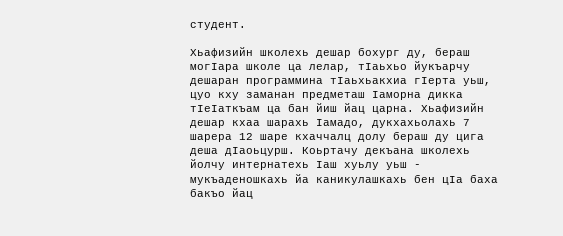студент.

Хьафизийн школехь дешар бохург ду, бераш могIара школе ца лелар, тӀаьхьо йукъарчу дешаран программина тӀаьхьакхиа гӀерта уьш, цуо кху заманан предметаш Ӏаморна дикка тӀеӀаткъам ца бан йиш йац царна. Хьафизийн дешар кхаа шарахь Iамадо, дукхахьолахь 7 шарера 12 шаре кхаччалц долу бераш ду цига деша дIаоьцурш. Коьртачу декъана школехь йолчу интернатехь Iаш хуьлу уьш - мукъаденошкахь йа каникулашкахь бен цӀа баха бакъо йац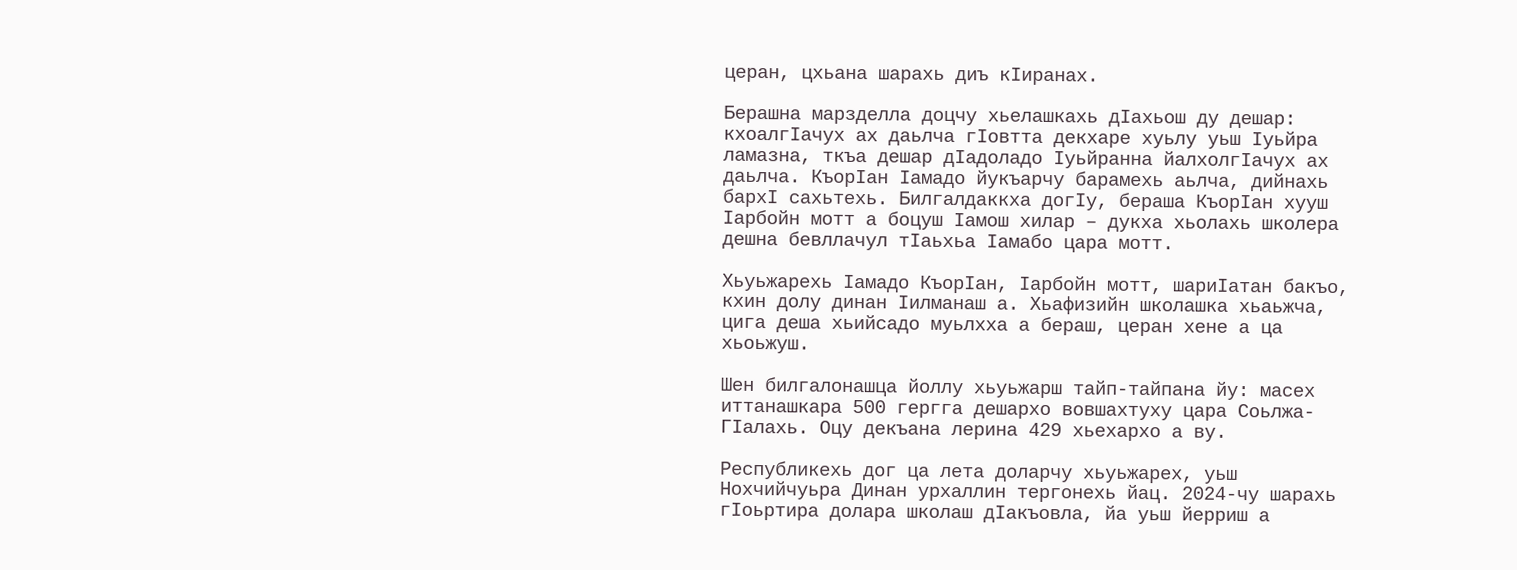церан, цхьана шарахь диъ кӀиранах.

Берашна марзделла доцчу хьелашкахь дIахьош ду дешар: кхоалгIачух ах даьлча гIовтта декхаре хуьлу уьш Iуьйра ламазна, ткъа дешар дIадоладо Iуьйранна йалхолгIачух ах даьлча. КъорIан Iамадо йукъарчу барамехь аьлча, дийнахь бархI сахьтехь. Билгалдаккха догIу, бераша КъорIан хууш Iарбойн мотт а боцуш Iамош хилар – дукха хьолахь школера дешна бевллачул тIаьхьа Iамабо цара мотт.

Хьуьжарехь Iамадо КъорIан, Iарбойн мотт, шариIатан бакъо, кхин долу динан Iилманаш а. Хьафизийн школашка хьаьжча, цига деша хьийсадо муьлхха а бераш, церан хене а ца хьоьжуш.

Шен билгалонашца йоллу хьуьжарш тайп-тайпана йу: масех иттанашкара 500 гергга дешархо вовшахтуху цара Соьлжа-ГIалахь. Оцу декъана лерина 429 хьехархо а ву.

Республикехь дог ца лета доларчу хьуьжарех, уьш Нохчийчуьра Динан урхаллин тергонехь йац. 2024-чу шарахь гIоьртира долара школаш дIакъовла, йа уьш йерриш а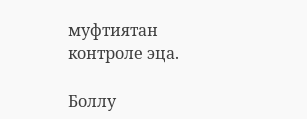муфтиятан контроле эца.

Боллу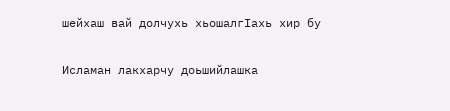шейхаш вай долчухь хьошалгIахь хир бу

Исламан лакхарчу доьшийлашка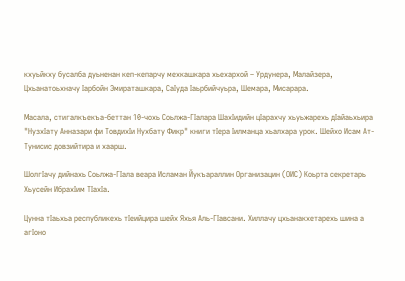кхуьйкху бусалба дуьненан кеп-кепарчу мехкашкара хьехархой – Урдунера, Малайзера, Цхьанатоьхначу Iарбойн Эмираташкара, СаIуда Iаьрбийчуьра, Шемара, Мисарара.

Масала, стигалкъекъа-беттан 10-чохь Соьлжа-ГIалара ШахIидийн цIарахчу хьуьжарехь дIайаьхьира "НузхIату Анназари фи ТовдихIи Нухбату Фикр" книги тIера Iилманца хьалхара урок. Шейхо Исам Ат-Тунисис довзийтира и хаарш.

ШолгIачу дийнахь Соьлжа-ГIала веара Исламан Йукъараллин Организацин (ОИС) Коьрта секретарь Хьусейн ИбрахIим ТIахIа.

Цунна тӀаьхьа республикехь тIеийцира шейх Яхья Аль-ГIавсани. Хиллачу цхьанакхетарехь шина а агӀоно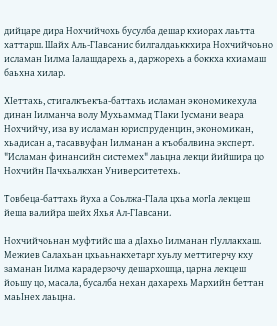дийцаре дира Нохчийчохь бусулба дешар кхиорах лаьтта хаттарш. Шайх Аль-ГIавсанис билгалдаьккхира Нохчийчоьно исламан Ӏилма Ӏалашдарехь а, даржорехь а боккха кхиамаш баьхна хилар.

ХIеттахь, стигалкъекъа-баттахь исламан экономикехула динан Iилманча волу Мухьаммад ТIаки Iусмани веара Нохчийчу, иза ву исламан юриспруденцин, экономикан, хьадисан а, тасаввуфан Iилманан а къобалвина эксперт. "Исламан финансийн системех" лаьцна лекци йийшира цо Нохчийн Пачхьалкхан Университетехь.

Товбеца-баттахь йуха а Соьлжа-ГIала цхьа могIа лекцеш йеша валийра шейх Яхья Ал-ГIавсани.

Нохчийчоьнан муфтийс ша а дIахьо Iилманан гIуллакхаш. Межиев Салахьан цхьаьнакхетарг хуьлу меттигерчу кху заманан Iилма карадерзочу дешархошца, царна лекцеш йоьшу цо, масала, бусалба нехан дахарехь Мархийн беттан маьIнех лаьцна.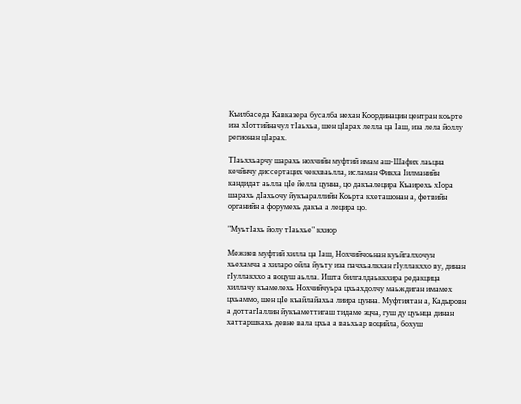Къилбаседа Кавказера бусалба нехан Координацин центран коьрте иза хIоттийначул тIаьхьа, шен цIарах лелла ца Iаш, иза лела йоллу регионан цIарах.

ТIаьххьарчу шарахь нохчийн муфтий имам аш-Шафих лаьцна кечйнчу диссертацих чекхваьлла, исламан Фикха Iилманийн кандидат аьлла цIе йелла цунна, цо дакъалецира Къаирехь хIора шарахь дIахьочу йукъараллийн Коьрта кхеташонан а, фетвийн органийн а форумехь дакъа а лецира цо.

"МуьтIахь йолу тIаьхье" кхиор

Межиев муфтий хилла ца Ӏаш, Нохчийчоьнан куьйгалхочун хьехамча а хиларо ойла йуьту иза пачхьалкхан гӀуллакххо ву, динан гӀуллакххо а воцуш аьлла. Ишта билгалдаьккхира редакцица хиллачу къамелехь Нохчийчуьра цхьахдолчу маьждиган имамех цхьаммо, шен цӀе къайлайахьа лиира цунна. Муфтиятан а, Кадыровн а доттагӀаллин йукъаметтигаш тидаме эцча, гуш ду цуьнца динан хаттаршкахь девне вала цхьа а ваьхьар воцийла, бохуш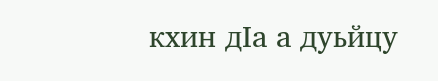кхин дӀа а дуьйцу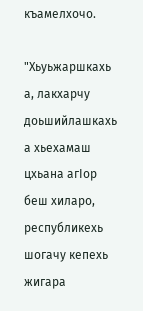къамелхочо.

"Хьуьжаршкахь а, лакхарчу доьшийлашкахь а хьехамаш цхьана агIор беш хиларо, республикехь шогачу кепехь жигара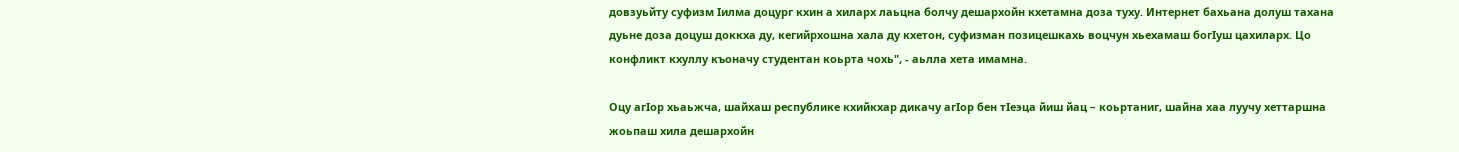довзуьйту суфизм Iилма доцург кхин а хиларх лаьцна болчу дешархойн кхетамна доза туху. Интернет бахьана долуш тахана дуьне доза доцуш доккха ду, кегийрхошна хала ду кхетон, суфизман позицешкахь воцчун хьехамаш богIуш цахиларх. Цо конфликт кхуллу къоначу студентан коьрта чохь", - аьлла хета имамна.

Оцу агӀор хьаьжча, шайхаш республике кхийкхар дикачу агIор бен тӀеэца йиш йац – коьртаниг, шайна хаа луучу хеттаршна жоьпаш хила дешархойн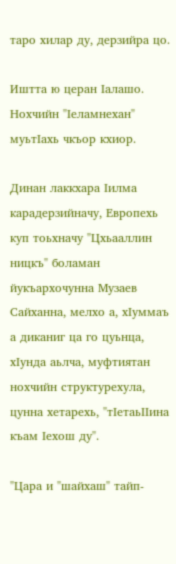таро хилар ду, дерзийра цо.

Иштта ю церан Iалашо. Нохчийн "Ӏеламнехан" муьтӀахь чкъор кхиор.

Динан лаккхара Iилма карадерзийначу, Европехь куп тоьхначу "Цхьааллин ницкъ" боламан йукъархочунна Музаев Сайханна, мелхо а, хIуммаъ а диканиг ца го цуьнца, хIунда аьлча, муфтиятан нохчийн структурехула, цунна хетарехь, "тIетаьIIина къам Iехош ду".

"Цара и "шайхаш" тайп-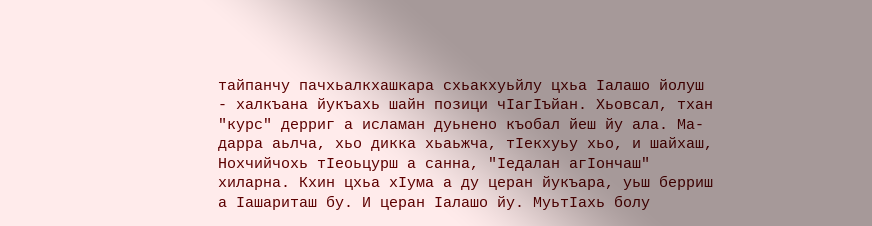тайпанчу пачхьалкхашкара схьакхуьйлу цхьа Ӏалашо йолуш - халкъана йукъахь шайн позици чӀагӀъйан. Хьовсал, тхан "курс" дерриг а исламан дуьнено къобал йеш йу ала. Ма-дарра аьлча, хьо дикка хьаьжча, тIекхуьу хьо, и шайхаш, Нохчийчохь тIеоьцурш а санна, "Ӏедалан агӀончаш" хиларна. Кхин цхьа хIума а ду церан йукъара, уьш берриш а Iашариташ бу. И церан Iалашо йу. МуьтIахь болу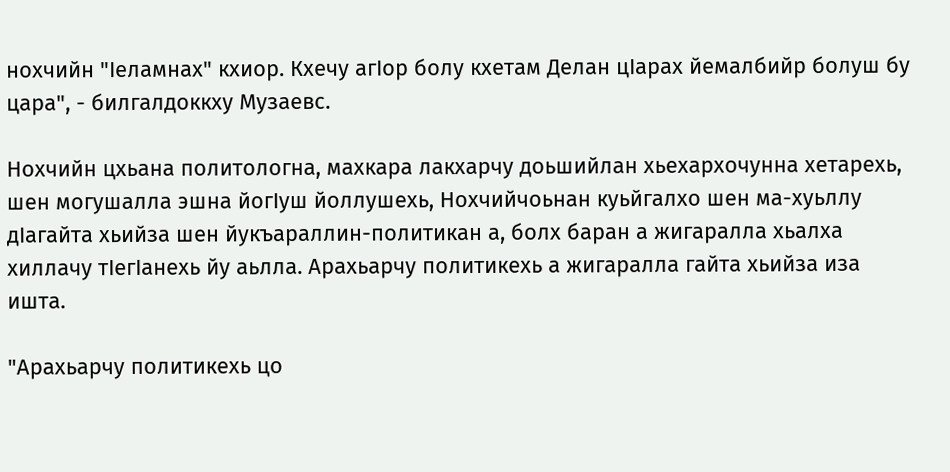нохчийн "Iеламнах" кхиор. Кхечу агIор болу кхетам Делан цIарах йемалбийр болуш бу цара", - билгалдоккху Музаевс.

Нохчийн цхьана политологна, махкара лакхарчу доьшийлан хьехархочунна хетарехь, шен могушалла эшна йогIуш йоллушехь, Нохчийчоьнан куьйгалхо шен ма-хуьллу дIагайта хьийза шен йукъараллин-политикан а, болх баран а жигаралла хьалха хиллачу тIегIанехь йу аьлла. Арахьарчу политикехь а жигаралла гайта хьийза иза ишта.

"Арахьарчу политикехь цо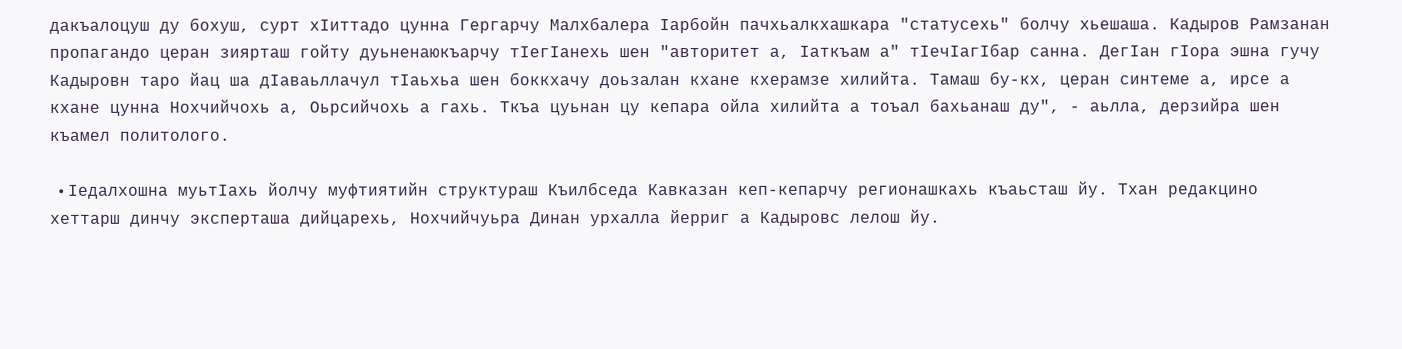дакъалоцуш ду бохуш, сурт хIиттадо цунна Гергарчу Малхбалера Iарбойн пачхьалкхашкара "статусехь" болчу хьешаша. Кадыров Рамзанан пропагандо церан зиярташ гойту дуьненаюкъарчу тӀегӀанехь шен "авторитет а, Ӏаткъам а" тӀечӀагӀбар санна. ДегIан гIора эшна гучу Кадыровн таро йац ша дIаваьллачул тIаьхьа шен боккхачу доьзалан кхане кхерамзе хилийта. Тамаш бу-кх, церан синтеме а, ирсе а кхане цунна Нохчийчохь а, Оьрсийчохь а гахь. Ткъа цуьнан цу кепара ойла хилийта а тоъал бахьанаш ду", - аьлла, дерзийра шен къамел политолого.

  • Iедалхошна муьтIахь йолчу муфтиятийн структураш Къилбседа Кавказан кеп-кепарчу регионашкахь къаьсташ йу. Тхан редакцино хеттарш динчу эксперташа дийцарехь, Нохчийчуьра Динан урхалла йерриг а Кадыровс лелош йу.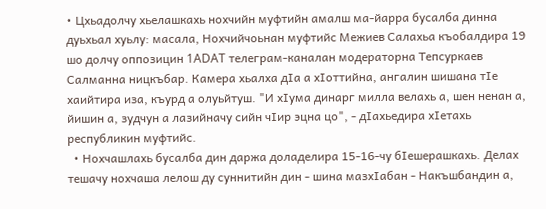• Цхьадолчу хьелашкахь нохчийн муфтийн амалш ма-йарра бусалба динна дуьхьал хуьлу: масала, Нохчийчоьнан муфтийс Межиев Салахьа къобалдира 19 шо долчу оппозицин 1ADAT телеграм-каналан модераторна Тепсуркаев Салманна ницкъбар. Камера хьалха дIа а хIоттийна, ангалин шишана тӀе хаийтира иза, къурд а олуьйтуш. "И хӀума динарг милла велахь а, шен ненан а, йишин а, зудчун а лазийначу сийн чӀир эцна цо", - дIахьедира хӀетахь республикин муфтийс.
  • Нохчашлахь бусалба дин даржа доладелира 15-16-чу бIешерашкахь. Делах тешачу нохчаша лелош ду суннитийн дин - шина мазхӀабан - Накъшбандин а,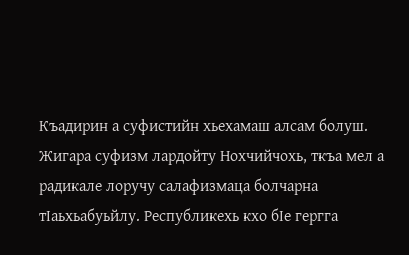Къадирин а суфистийн хьехамаш алсам болуш. Жигара суфизм лардойту Нохчийчохь, ткъа мел а радикале лоручу салафизмаца болчарна тIаьхьабуьйлу. Республикехь кхо бӀе гергга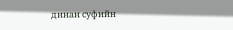динан суфийн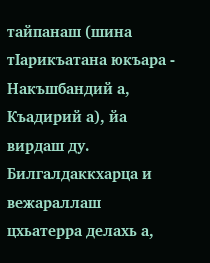тайпанаш (шина тӀарикъатана юкъара - Накъшбандий а, Къадирий а), йа вирдаш ду. Билгалдаккхарца и вежараллаш цхьатерра делахь а,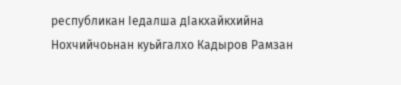республикан Ӏедалша дӀакхайкхийна Нохчийчоьнан куьйгалхо Кадыров Рамзан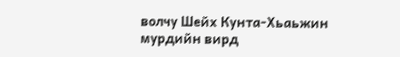волчу Шейх Кунта-Хьаьжин мурдийн вирд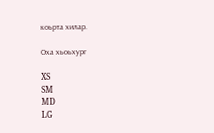коьрта хилар.

Оха хьоьхург

XS
SM
MD
LG